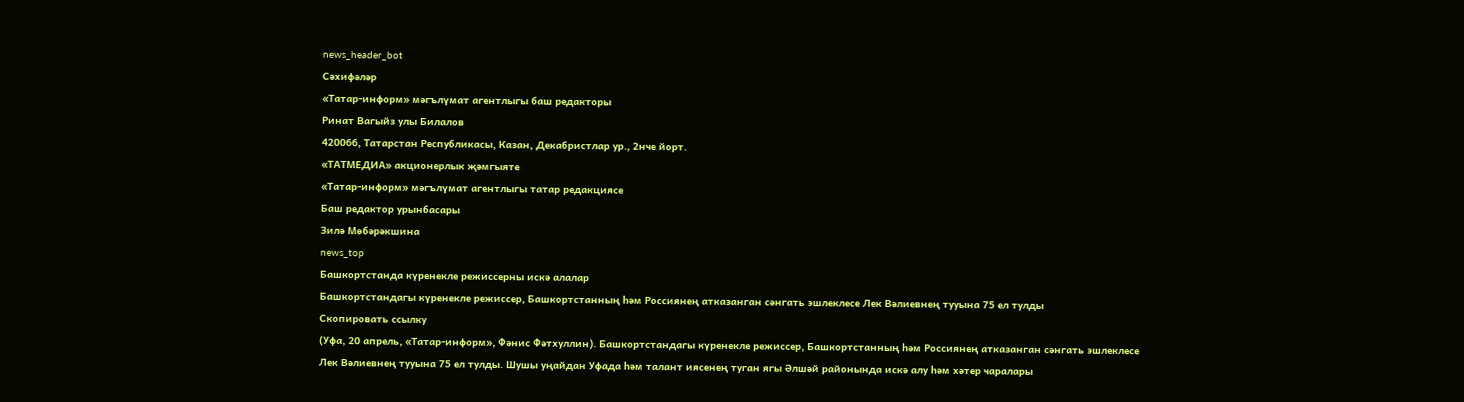news_header_bot
Сәхифәләр
«Татар-информ» мәгълүмат агентлыгы баш редакторы
Ринат Вагыйз улы Билалов
420066, Татарстан Республикасы, Казан, Декабристлар ур., 2нче йорт.
«ТАТМЕДИА» акционерлык җәмгыяте
«Татар-информ» мәгълүмат агентлыгы татар редакциясе
Баш редактор урынбасары
Зилә Мөбәрәкшина
news_top
Башкортстанда күренекле режиссерны искә алалар
Башкортстандагы күренекле режиссер, Башкортстанның һәм Россиянең атказанган сәнгать эшлеклесе Лек Вәлиевнең тууына 75 ел тулды
Скопировать ссылку
(Уфа, 20 апрель, «Татар-информ», Фәнис Фәтхуллин). Башкортстандагы күренекле режиссер, Башкортстанның һәм Россиянең атказанган сәнгать эшлеклесе Лек Вәлиевнең тууына 75 ел тулды. Шушы уңайдан Уфада һәм талант иясенең туган ягы Әлшәй районында искә алу һәм хәтер чаралары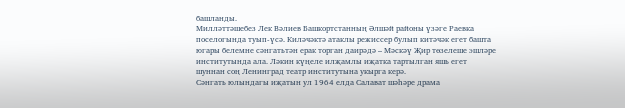башланды.
Милләттәшебез Лек Вәлиев Башкортстанның Әлшәй районы үзәге Раевка поселогында туып-үсә. Киләчәктә атаклы режиссер булып китәчәк егет башта югары белемне сәнгатьтән ерак торган даирәдә – Мәскәү Җир төзелеше эшләре институтында ала. Ләкин күңеле илҗамлы иҗатка тартылган яшь егет шуннан соң Ленинград театр институтына укырга керә.
Сәнгать юлындагы иҗатын ул 1964 елда Салават шәһәре драма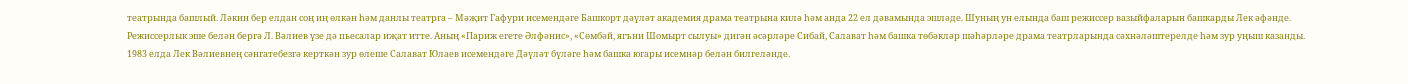театрында башлый. Ләкин бер елдан соң иң өлкән һәм данлы театрга – Мәҗит Гафури исемендәге Башкорт дәүләт академия драма театрына килә һәм анда 22 ел дәвамында эшләде. Шуның ун елында баш режиссер вазыйфаларын башкарды Лек әфәнде.
Режиссерлык эше белән бергә Л. Вәлиев үзе дә пьесалар иҗат итте. Аның «Париж егете Әлфәнис», «Сөмбәй, ягъни Шомырт сылуы» дигән әсәрләре Сибай, Салават һәм башка төбәкләр шәһәрләре драма театрларында сәхнәләштерелде һәм зур уңыш казанды. 1983 елда Лек Вәлиевнең сәнгатебезгә керткән зур өлеше Салават Юлаев исемендәге Дәүләт бүләге һәм башка югары исемнәр белән билгеләнде.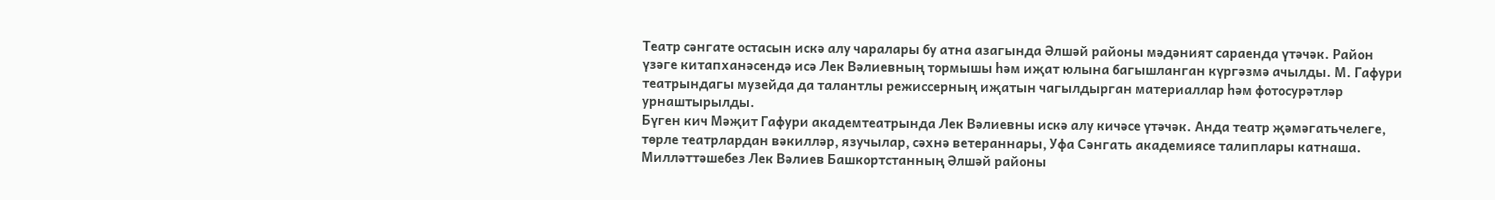Театр сәнгате остасын искә алу чаралары бу атна азагында Әлшәй районы мәдәният сараенда үтәчәк. Район үзәге китапханәсендә исә Лек Вәлиевның тормышы һәм иҗат юлына багышланган күргәзмә ачылды. М. Гафури театрындагы музейда да талантлы режиссерның иҗатын чагылдырган материаллар һәм фотосурәтләр урнаштырылды.
Бүген кич Мәҗит Гафури академтеатрында Лек Вәлиевны искә алу кичәсе үтәчәк. Анда театр җәмәгатьчелеге, төрле театрлардан вәкилләр, язучылар, сәхнә ветераннары, Уфа Сәнгать академиясе талиплары катнаша.
Милләттәшебез Лек Вәлиев Башкортстанның Әлшәй районы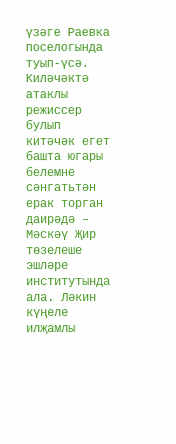үзәге Раевка поселогында туып-үсә. Киләчәктә атаклы режиссер булып китәчәк егет башта югары белемне сәнгатьтән ерак торган даирәдә – Мәскәү Җир төзелеше эшләре институтында ала. Ләкин күңеле илҗамлы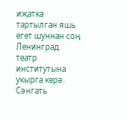иҗатка тартылган яшь егет шуннан соң Ленинград театр институтына укырга керә.
Сәнгать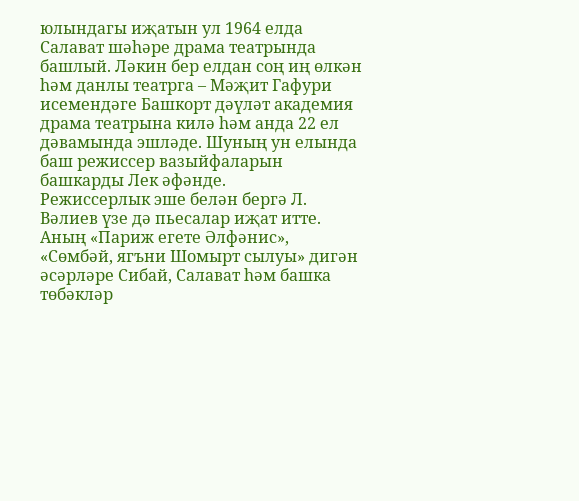юлындагы иҗатын ул 1964 елда Салават шәһәре драма театрында башлый. Ләкин бер елдан соң иң өлкән һәм данлы театрга – Мәҗит Гафури исемендәге Башкорт дәүләт академия драма театрына килә һәм анда 22 ел дәвамында эшләде. Шуның ун елында баш режиссер вазыйфаларын башкарды Лек әфәнде.
Режиссерлык эше белән бергә Л. Вәлиев үзе дә пьесалар иҗат итте. Аның «Париж егете Әлфәнис», «Сөмбәй, ягъни Шомырт сылуы» дигән әсәрләре Сибай, Салават һәм башка төбәкләр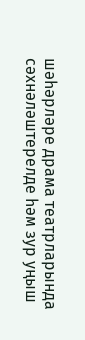шәһәрләре драма театрларында сәхнәләштерелде һәм зур уңыш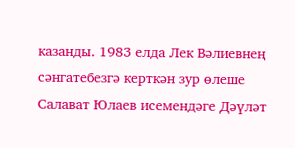казанды. 1983 елда Лек Вәлиевнең сәнгатебезгә керткән зур өлеше Салават Юлаев исемендәге Дәүләт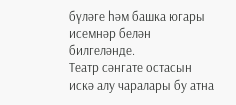бүләге һәм башка югары исемнәр белән билгеләнде.
Театр сәнгате остасын искә алу чаралары бу атна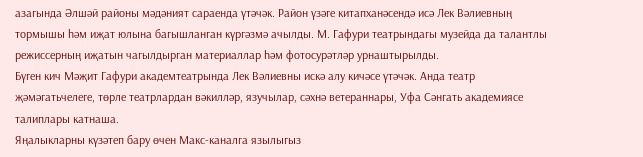азагында Әлшәй районы мәдәният сараенда үтәчәк. Район үзәге китапханәсендә исә Лек Вәлиевның тормышы һәм иҗат юлына багышланган күргәзмә ачылды. М. Гафури театрындагы музейда да талантлы режиссерның иҗатын чагылдырган материаллар һәм фотосурәтләр урнаштырылды.
Бүген кич Мәҗит Гафури академтеатрында Лек Вәлиевны искә алу кичәсе үтәчәк. Анда театр җәмәгатьчелеге, төрле театрлардан вәкилләр, язучылар, сәхнә ветераннары, Уфа Сәнгать академиясе талиплары катнаша.
Яңалыкларны күзәтеп бару өчен Макс-каналга язылыгыз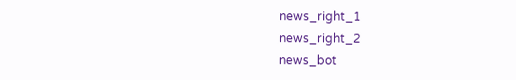news_right_1
news_right_2
news_bot